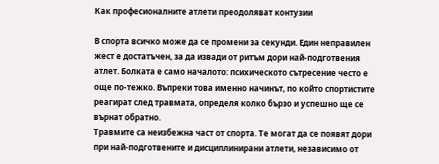Как професионалните атлети преодоляват контузии

В спорта всичко може да се промени за секунди. Един неправилен жест е достатъчен, за да извади от ритъм дори най-подготвения атлет. Болката е само началото: психическото сътресение често е още по-тежко. Въпреки това именно начинът, по който спортистите реагират след травмата, определя колко бързо и успешно ще се върнат обратно.
Травмите са неизбежна част от спорта. Те могат да се появят дори при най-подготвените и дисциплинирани атлети, независимо от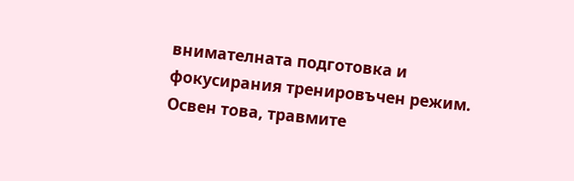внимателната подготовка и фокусирания тренировъчен режим. Освен това, травмите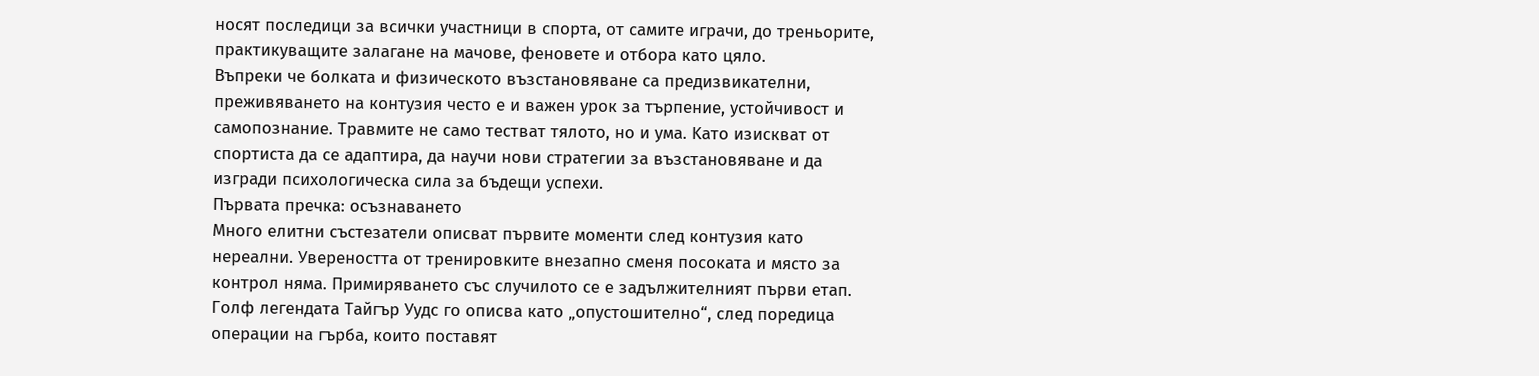носят последици за всички участници в спорта, от самите играчи, до треньорите, практикуващите залагане на мачове, феновете и отбора като цяло.
Въпреки че болката и физическото възстановяване са предизвикателни, преживяването на контузия често е и важен урок за търпение, устойчивост и самопознание. Травмите не само тестват тялото, но и ума. Kато изискват от спортиста да се адаптира, да научи нови стратегии за възстановяване и да изгради психологическа сила за бъдещи успехи.
Първата пречка: осъзнаването
Много елитни състезатели описват първите моменти след контузия като нереални. Увереността от тренировките внезапно сменя посоката и място за контрол няма. Примиряването със случилото се е задължителният първи етап.
Голф легендата Тайгър Уудс го описва като „опустошително“, след поредица операции на гърба, които поставят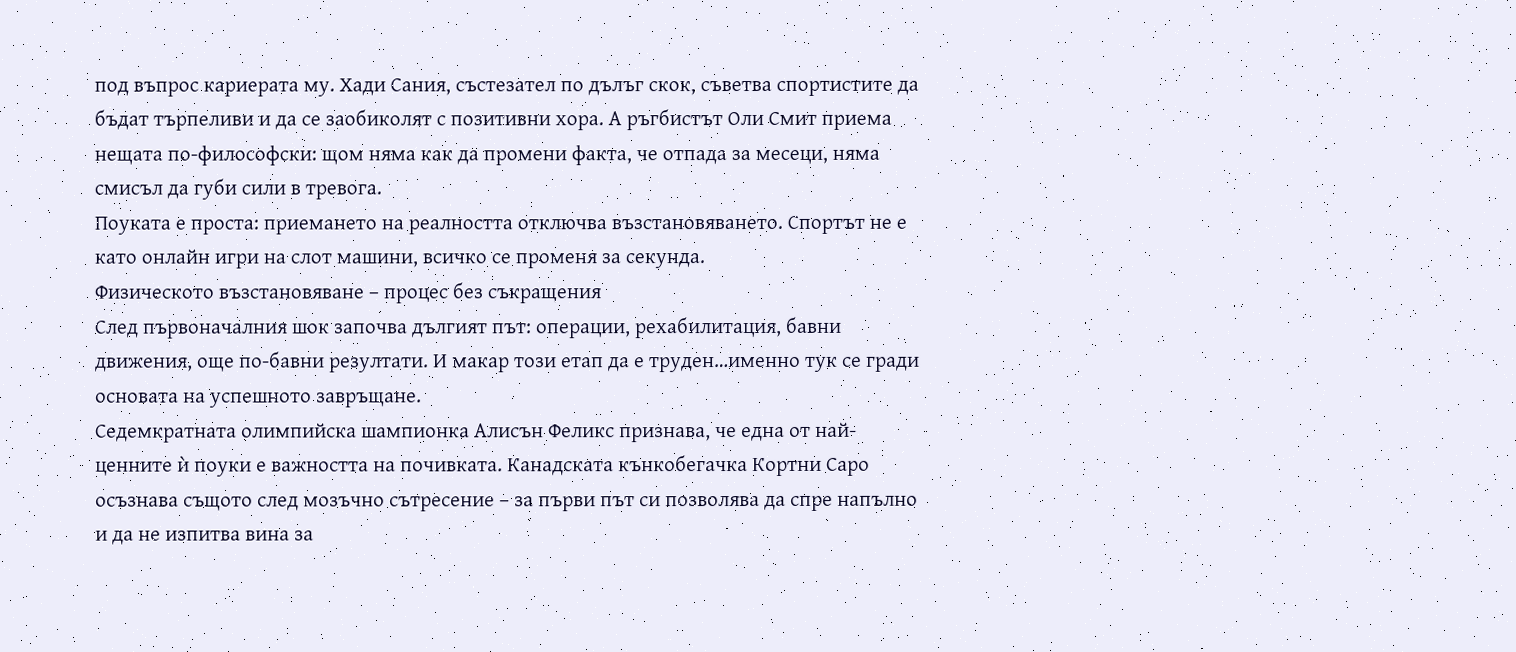под въпрос кариерата му. Хади Сания, състезател по дълъг скок, съветва спортистите да бъдат търпеливи и да се заобиколят с позитивни хора. А ръгбистът Оли Смит приема нещата по-философски: щом няма как да промени факта, че отпада за месеци, няма смисъл да губи сили в тревога.
Поуката е проста: приемането на реалността отключва възстановяването. Спортът не е като онлайн игри на слот машини, всичко се променя за секунда.
Физическото възстановяване – процес без съкращения
След първоначалния шок започва дългият път: операции, рехабилитация, бавни движения, още по-бавни резултати. И макар този етап да е труден…именно тук се гради основата на успешното завръщане.
Седемкратната олимпийска шампионка Алисън Феликс признава, че една от най-ценните ѝ поуки е важността на почивката. Канадската кънкобегачка Кортни Саро осъзнава същото след мозъчно сътресение – за първи път си позволява да спре напълно и да не изпитва вина за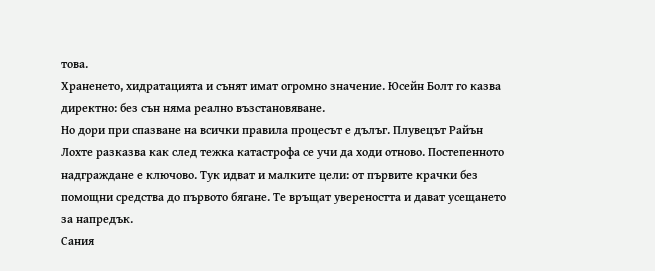това.
Храненето, хидратацията и сънят имат огромно значение. Юсейн Болт го казва директно: без сън няма реално възстановяване.
Но дори при спазване на всички правила процесът е дълъг. Плувецът Райън Лохте разказва как след тежка катастрофа се учи да ходи отново. Постепенното надграждане е ключово. Тук идват и малките цели: от първите крачки без помощни средства до първото бягане. Те връщат увереността и дават усещането за напредък.
Сания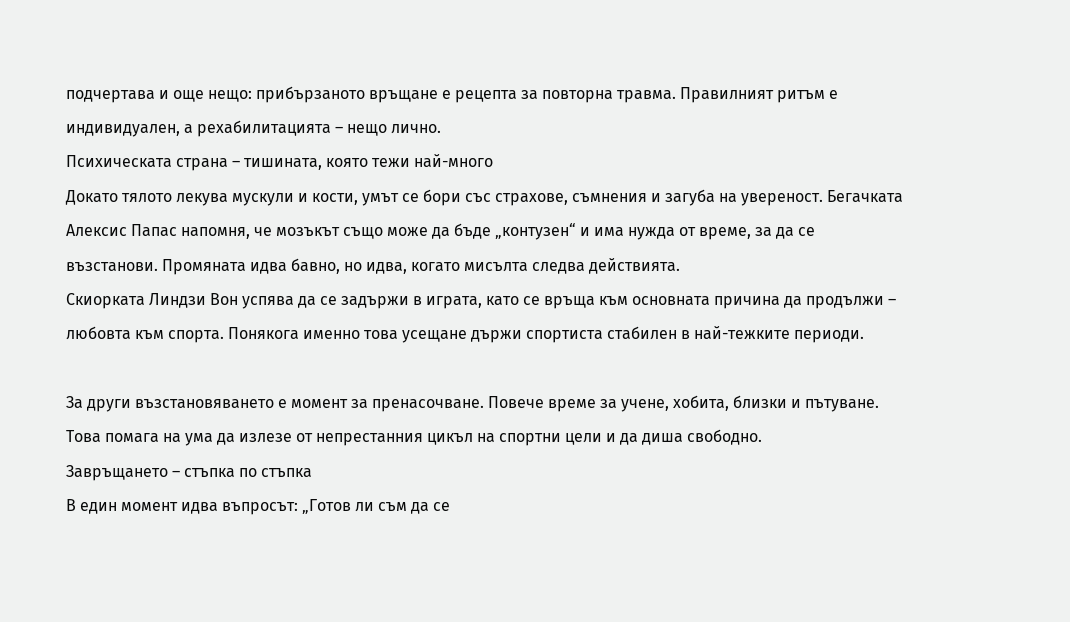подчертава и още нещо: прибързаното връщане е рецепта за повторна травма. Правилният ритъм е индивидуален, а рехабилитацията – нещо лично.
Психическата страна – тишината, която тежи най-много
Докато тялото лекува мускули и кости, умът се бори със страхове, съмнения и загуба на увереност. Бегачката Алексис Папас напомня, че мозъкът също може да бъде „контузен“ и има нужда от време, за да се възстанови. Промяната идва бавно, но идва, когато мисълта следва действията.
Скиорката Линдзи Вон успява да се задържи в играта, като се връща към основната причина да продължи – любовта към спорта. Понякога именно това усещане държи спортиста стабилен в най-тежките периоди.

За други възстановяването е момент за пренасочване. Повече време за учене, хобита, близки и пътуване. Това помага на ума да излезе от непрестанния цикъл на спортни цели и да диша свободно.
Завръщането – стъпка по стъпка
В един момент идва въпросът: „Готов ли съм да се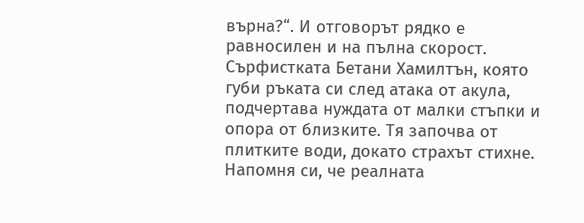върна?“. И отговорът рядко е равносилен и на пълна скорост.
Сърфистката Бетани Хамилтън, която губи ръката си след атака от акула, подчертава нуждата от малки стъпки и опора от близките. Тя започва от плитките води, докато страхът стихне. Напомня си, че реалната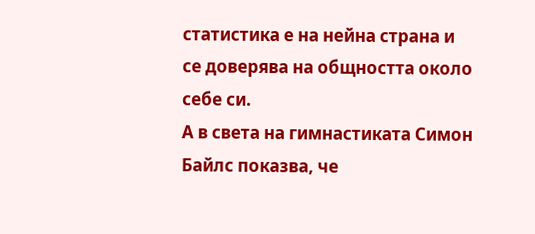статистика е на нейна страна и се доверява на общността около себе си.
А в света на гимнастиката Симон Байлс показва, че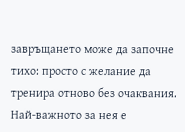завръщането може да започне тихо: просто с желание да тренира отново без очаквания. Най-важното за нея е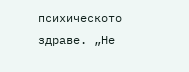психическото здраве. „Не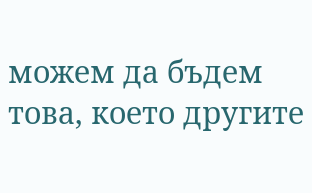можем да бъдем това, което другите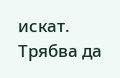искат. Трябва да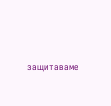защитаваме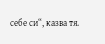себе си“, казва тя.